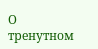О тренутном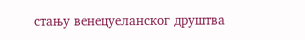стању венецуеланског друштва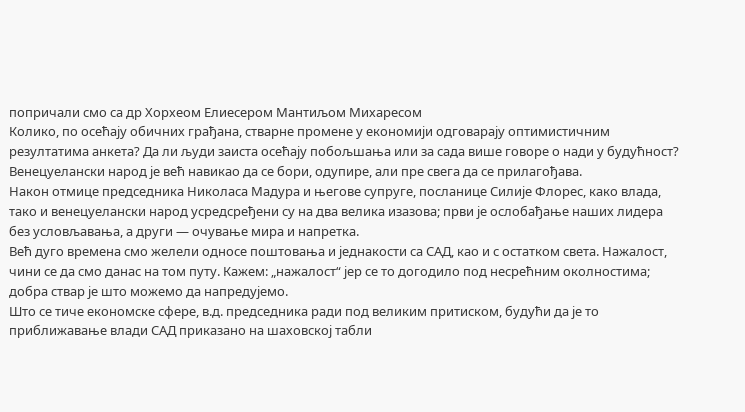попричали смо са др Хорхеом Елиесером Мантиљом Михаресом
Колико, по осећају обичних грађана, стварне промене у економији одговарају оптимистичним резултатима анкета? Да ли људи заиста осећају побољшања или за сада више говоре о нади у будућност?
Венецуелански народ је већ навикао да се бори, одупире, али пре свега да се прилагођава.
Након отмице председника Николаса Мадура и његове супруге, посланице Силије Флорес, како влада, тако и венецуелански народ усредсређени су на два велика изазова; први је ослобађање наших лидера без условљавања, а други — очување мира и напретка.
Већ дуго времена смо желели односе поштовања и једнакости са САД, као и с остатком света. Нажалост, чини се да смо данас на том путу. Кажем: „нажалост“ јер се то догодило под несрећним околностима; добра ствар је што можемо да напредујемо.
Што се тиче економске сфере, в.д. председника ради под великим притиском, будући да је то приближавање влади САД приказано на шаховској табли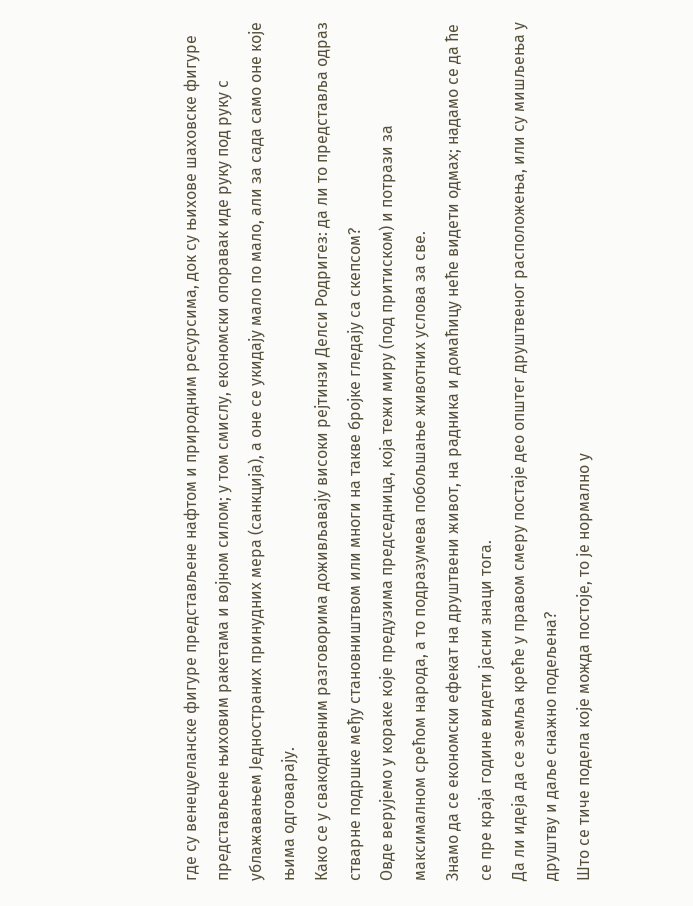где су венецуеланске фигуре представљене нафтом и природним ресурсима, док су њихове шаховске фигуре представљене њиховим ракетама и војном силом; у том смислу, економски опоравак иде руку под руку с ублажавањем Једностраних принудних мера (санкција), а оне се укидају мало по мало, али за сада само оне које њима одговарају.
Како се у свакодневним разговорима доживљавају високи рејтинзи Делси Родригез: да ли то представља одраз стварне подршке међу становништвом или многи на такве бројке гледају са скепсом?
Овде верујемо у кораке које предузима председница, која тежи миру (под притиском) и потрази за максималном срећом народа, а то подразумева побољшање животних услова за све.
Знамо да се економски ефекат на друштвени живот, на радника и домаћицу неће видети одмах; надамо се да ће се пре краја године видети јасни знаци тога.
Да ли идеја да се земља креће у правом смеру постаје део општег друштвеног расположења, или су мишљења у друштву и даље снажно подељена?
Што се тиче подела које можда постоје, то је нормално у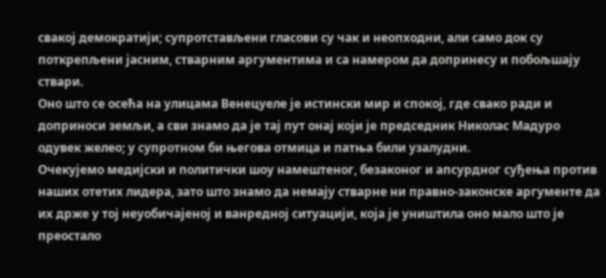свакој демократији; супротстављени гласови су чак и неопходни, али само док су поткрепљени јасним, стварним аргументима и са намером да допринесу и побољшају ствари.
Оно што се осећа на улицама Венецуеле је истински мир и спокој, где свако ради и доприноси земљи, а сви знамо да је тај пут онај који је председник Николас Мадуро одувек желео; у супротном би његова отмица и патња били узалудни.
Очекујемо медијски и политички шоу намештеног, безаконог и апсурдног суђења против наших отетих лидера, зато што знамо да немају стварне ни правно-законске аргументе да их држе у тој неуобичајеној и ванредној ситуацији, која је уништила оно мало што је преостало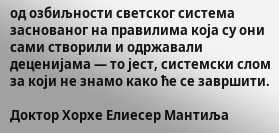од озбиљности светског система заснованог на правилима која су они сами створили и одржавали деценијама — то јест, системски слом за који не знамо како ће се завршити.

Доктор Хорхе Елиесер Мантиља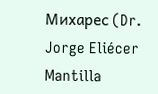Михарес (Dr. Jorge Eliécer Mantilla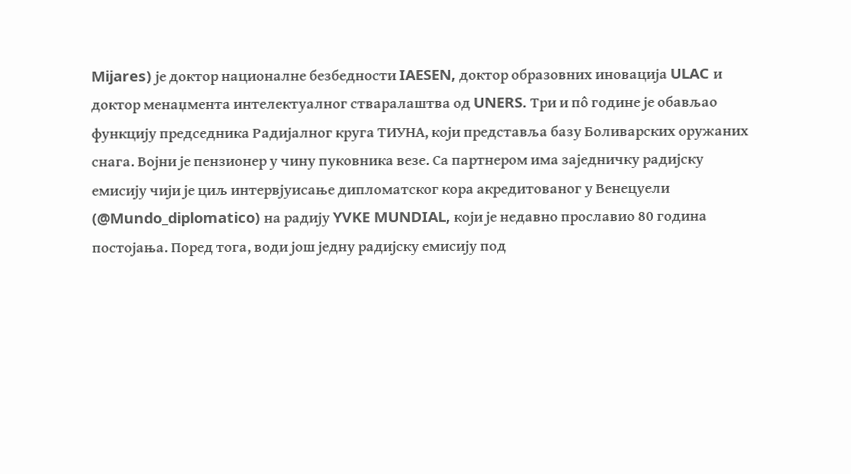Mijares) је доктор националне безбедности IAESEN, доктор образовних иновација ULAC и доктор менаџмента интелектуалног стваралаштва од UNERS. Три и пô године је обављао функцију председника Радијалног круга ТИУНА, који представља базу Боливарских оружаних снага. Војни је пензионер у чину пуковника везе. Са партнером има заједничку радијску емисију чији је циљ интервјуисање дипломатског кора акредитованог у Венецуели (@Mundo_diplomatico) на радију YVKE MUNDIAL, који је недавно прославио 80 година постојања. Поред тога, води још једну радијску емисију под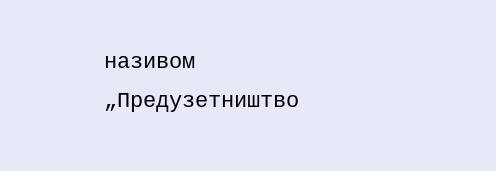називом „Предузетништво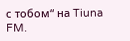с тобом“ на Tiuna FM.